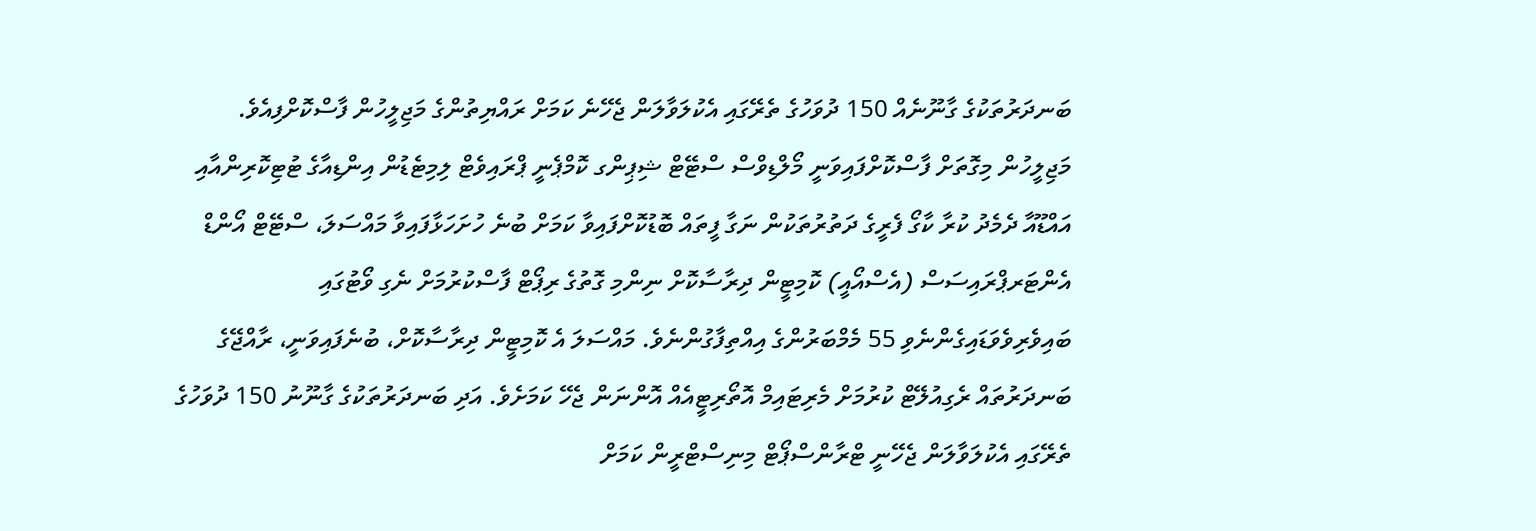ބަނދަރުތަކުގެ ގާނޫނެއް 150 ދުވަހުގެ ތެރޭގައި އެކުލަވާލަން ޖެހޭނެ ކަމަށް ރައްޔިތުންގެ މަޖިލީހުން ފާސްކޮށްފިއެވެ.
މަޖިލީހުން މިގޮތަށް ފާސްކޮށްފައިވަނީ މޯލްޑިވްސް ސްޓޭޓް ޝިޕިންގ ކޮމްޕެނީ ޕްރައިވެޓް ލިމިޓެޑުން އިންޑިއާގެ ޓުޓިކޮރިންއާއި އައްޑޫއާ ދެމެދު ކުރާ ކާގޯ ފެރީގެ ދަތުރުތަކުން ނަގާ ފީތައް ބޮޑުކޮށްފައިވާ ކަމަށް ބުނެ ހުށަހަޅާފައިވާ މައްސަލަ، ސްޓޭޓް އޯންޑް އެންޓަރޕްރައިސަސް (އެސްއޯއީ) ކޮމިޓީން ދިރާސާކޮށް ނިންމި ގޮތުގެ ރިޕޯޓް ފާސްކުރުމަށް ނެގި ވޯޓުގައި ބައިވެރިވެވަޑައިގެންނެވި 55 މެމްބަރުންގެ އިއްތިފާގުންނެވެ. މައްސަލަ އެ ކޮމިޓީން ދިރާސާކޮށް، ބުނެފައިވަނީ، ރާއްޖޭގެ ބަނދަރުތައް ރެގިއުލޭޓް ކުރުމަށް މެރިޓައިމް އޮތޯރިޓީއެއް އޮންނަން ޖެހޭ ކަމަށެވެ. އަދި ބަނދަރުތަކުގެ ގާނޫނު 150 ދުވަހުގެ ތެރޭގައި އެކުލަވާލަން ޖެހޭނީ ޓްރާންސްޕޯޓް މިނިސްޓްރީން ކަމަށް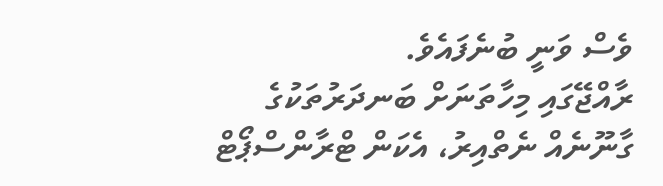ވެސް ވަނީ ބުނެފައެވެ.
ރާއްޖޭގައި މިހާތަނަށް ބަނދަރުތަކުގެ ގާނޫނެއް ނެތްއިރު، އެކަން ޓްރާންސްޕޯޓް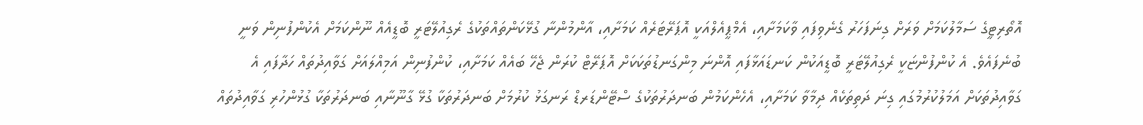އޮތޯރިޓީގެ ސަމާލުކަމަށް ވަރަށް ގިނަފަހަރު ގެނެވިފައި ވާކަމަށާއި، އެމްޕީއެލްއަކީ އޮޕަރޭޓަރެއް ކަމަށާއި، އާންމުންނާ ގުޅޭކަންތައްތަކުގެ ރެގިއުލޭޓަރީ ބޮޑީއެއް ނޫންކަމަށް އެކުންފުނިން ވަނީ ބުނެފައެވެ. އެ ކުންފުންޏަކީ ރެގިއުލޭޓަރީ ބޮޑީއަކުން ކަނޑައަޅާފައި އޮންނަ މިންގަނޑުތަކަކަށް އޮޕަރޭޓް ކުރަން ޖެހޭ ބައެއް ކަމަށާއި، ކުންފުނިން އަމިއްލައަށް ގަވާއިދުތައް ހަދާފައި އެ ގަވާއިދުތަކަށް އަމަލުކުރުމުގައި ގިނަ ދަތިތަކެއް ދިމާވާ ކަމަށާއި، އެހެންކަމުން ބަނދަރުތަކުގެ ސްޓޭންޑަރޑް ރަނގަޅު ކުރުމަށް ބަނދަރުތަކާ ގުޅޭ ގާނޫނާއި ބަނދަރުތަކާ ގުޅުންހުރި ގަވާއިދުތައް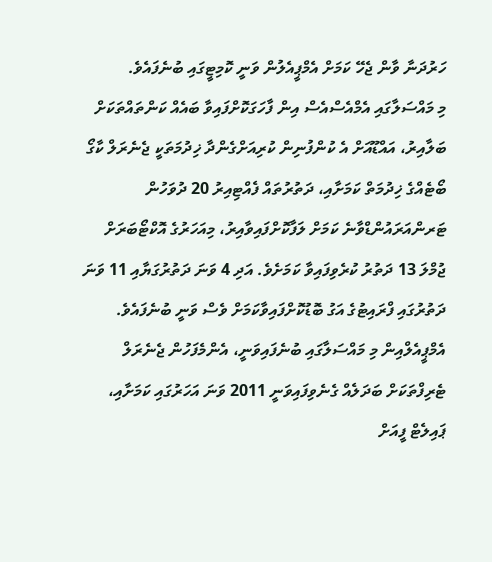ހަރުދަނާ ވާން ޖެހޭ ކަމަށް އެމްޕީއެލުން ވަނީ ކޮމިޓީގައި ބުނެފައެވެ.
މި މައްސަލާގައި އެމްއެސްއެސް އިން ފާހަގަކޮށްފައިވާ ބައެއް ކަންތައްތަކަށް ބަލާއިރު، އައްޑޫއަށް އެ ކުންފުނިން ކުރިއަށްގެންދާ ޚިދުމަތަކީ ޖެނެރަލް ކާގޯ ބޯޓެއްގެ ޚިދުމަތް ކަމަށާއި، ދަތުރުތައް ފެއްޓިއިރު 20 ދުވަހުން ޓަރންއަރައުންޑްވާނެ ކަމަށް ލަފާކޮށްފައިވާއިރު، މިއަހަރުގެ އޮކްޓޯބަރަށް ޖުމްލަ 13 ދަތުރު ކުރެވިފައިވާ ކަމަށެވެ. އަދި 4 ވަނަ ދަތުރުގަޔާއި 11 ވަނަ ދަތުރުގައި ފްރައިޓުގެ އަގު ބޮޑުކޮށްފައިވާކަމަށް ވެސް ވަނީ ބުނެފައެވެ.
އެމްޕީއެލްއިން މި މައްސަލާގައި ބުނެފައިވަނީ، އެންމެފަހުން ޖެނެރަލް ޓެރިފްތަކަށް ބަދަލެއް ގެނެވިފައިވަނީ 2011 ވަނަ އަހަރުގައި ކަމަށާއި، ޕައިލެޓް ފީއަށް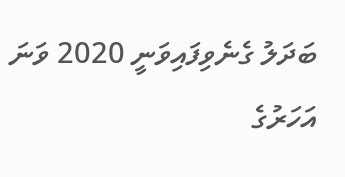ބަދަލު ގެނެވިފައިވަނީ 2020 ވަނަ އަހަރުގެ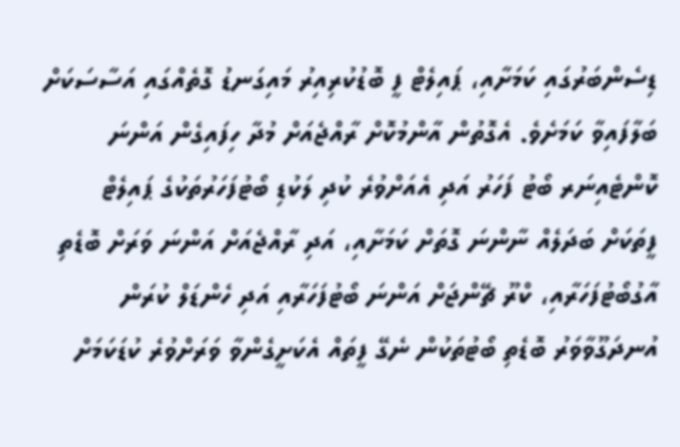ޑިސެންބަރުގައި ކަމަށާއި، ޕައިލެޓް ފީ ބޮޑުކުރިއިރު މައިގަނޑު ގޮތެއްގައި އަސާސަކަށް ބަލާފައިވާ ކަމަށެވެ. އެގޮތުން އާންމުކޮށް ރާއްޖެއަށް މުދާ ހިފައިގެން އަންނަ ކޮންޓެއިނަރ ބޯޓު ފަހަރު އަދި އެއަށްވުރެ ކުދި ލަކުޑި ބޯޓުފަހަރުތަކުގެ ޕައިލެޓް ފީތަކަށް ބަދަލެއް ނާންނަ ގޮތަށް ކަމަށާއި، އަދި ރާއްޖެއަށް އަންނަ ވަރަށް ބޮޑެތި އާގުބޯޓުފަހަރާއި، ކްރޫ ޗޭންޖަށް އަންނަ ބޯޓުފަހަރާއި އަދި ހެންޑަލް ކުރަން އުނދަގޫވާވަރު ބޮޑެތި ބޯޓުތަކުން ނެގޭ ފީތައް އެކަށީގެންވާ ވަރަށްވުރެ ކުޑަކަމަށް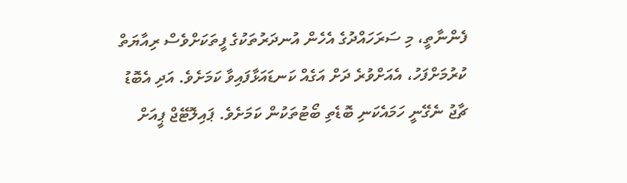ފެންނާތީ، މި ސަރަހައްދުގެ އެހެން އުނދަރުތަކުގެ ފީތަކަށްވެސް ރިއާޔަތް ކުރުމަށްފަހު، އެއަށްވުރެ ދަށް އަގެއް ކަނޑައަޅާފައިވާ ކަމަށެވެ. އަދި އެބޮޑު ޗާޖު ނެގޭނީ ހަމައެކަނި ބޮޑެތި ބޯޓުތަކުން ކަމަށެވެ. ޕައިލޮޓޭޖް ޕީއަށް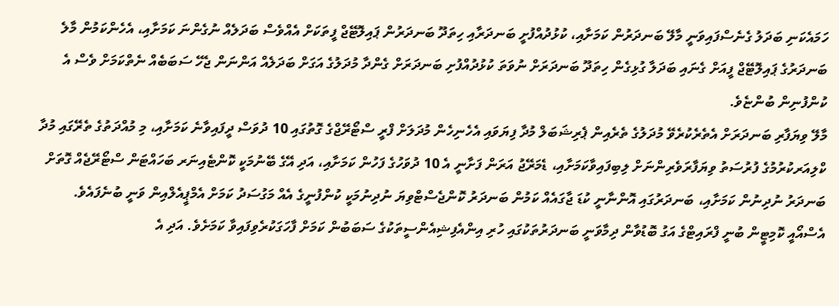ހަމައެކަނި ބަދަލު ގެނެސްފައިވަނީ މާލޭ ބަނދަރުން ކަމަށާއި، ކުޅުދުއްފުށީ ބަނދަރާއި ހިތަދޫ ބަނދަރުން ޕައިލޮޓޭޖް ފީތަކަށް އެއްވެސް ބަދަލެއް ނުގެންނަ ކަމަށާއި، އެހެންކަމުން މާލެ ބަނދަރުގެ ޕައިލޮޓޭޖް ފީއަށް ގެނައި ބަދަލާ ގުޅިގެން ހިތަދޫ ބަނދަރަށް ނުވަތަ ކުޅުދުއްފުށި ބަނދަރަށް ގެންދާ މުދަލުގެ އަގަށް ބަދަލެއް އަންނަން ޖެހޭ ސަބަބެއް ނެތްކަމަށް ވެސް އެ ކުންފުނިން ބުންޏެވެ.
މާލޭ ވިޔަފާރި ބަނދަރަށް އެތެރެކުރެވޭ މުދަލުގެ ތެރެއިން ޕެރިޝަބަލް މުދާ ފިޔަވައި އެހެނިހެން މުދަލަށް ފްރީ ސްޓޯރޭޖްގެ ގޮތުގައި 10 ދުވަސް ދީފައިވާނެ ކަމަށާއި، މި މުއްދަތުގެ ތެރޭގައި މުދާ ކްލިއަރކުރުމުގެ ފުރުސަތު ވިޔަފާރަވެރިންނަށް ލިބިފައިވާކަމަށާއި، ޑެމަރޭޖު އަރަން ފަށާނީ އެ 10 ދުވަހުގެ ފަހުން ކަމަށާއި، އަދި އޭގެ ބޭނުމަކީ ކޮންޓެއިނަރ ބަހައްޓަން ސްޓޯރޭޖެއް ގޮތަށް ބަނދަރު ނުދިނުން ކަމަށާއި، ބަނދަރުގައި އޮންނާނީ ކުޑަ ޖާގައެއް ކަމުން ބަނދަރު ކޮންޖެސްޓްވިޔަ ނުދިނުމަކީ ކުންފުނީގެ އެއް މަގުސަދު ކަމަށް އެމްޕީއެލްއިން ވަނީ ބުނެފައެވެ.
އެސްއޯއީ ކޮމިޓީން ބުނީ ފްރައިޓްގެ އަގު ބޮޑުވާން ދިމާވަނީ ބަނދަރުތަކުގައި ހުރި އިންއެފިޝިއެންސީތަކުގެ ސަބަބުން ކަމަށް ފާހަގަކުރެވިފައިވާ ކަމަށެވެ. އަދި އެ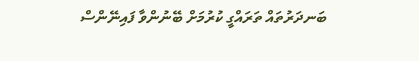ބަނދަރުތައް ތަރައްގީ ކުރުމަށް ބޭނުންވާ ފައިނޭންސް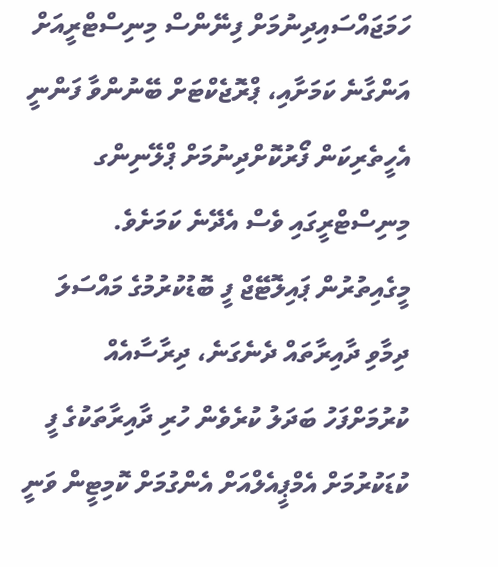ހަމަޖައްސައިދިނުމަށް ފިނޭންސް މިނިސްޓްރީއަށް އަންގާނެ ކަމަށާއި، ޕްރޮޖެކްޓަށް ބޭނުންވާ ފަންނީ އެހީތެރިކަން ފޯރުކޮށްދިނުމަށް ޕްލޭނިންގ މިނިސްޓްރީގައި ވެސް އެދޭނެ ކަމަށެވެ. މީގެއިތުރުން ޕައިލޮޓޭޖް ފީ ބޮޑުކުރުމުގެ މައްސަލަ ދިމާވި ދާއިރާތައް ދެނެގަނެ، ދިރާސާއެއް ކުރުމަށްފަހު ބަދަލު ކުރެވެން ހުރި ދާއިރާތަކުގެ ފީ ކުޑަކުރުމަށް އެމްޕީއެލްއަށް އެންގުމަށް ކޮމިޓީން ވަނީ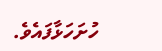ހުށަހަޅާފައެވެ.